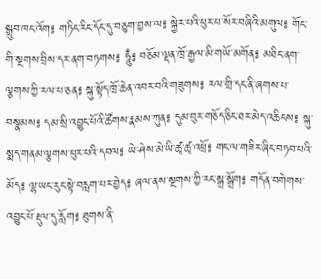སྒྲུབ་ཁང་འོག༔ གཏིང་རིང་དོང་དུ་བཅུག་བྱས་ལ༔ སྐྱེར་པའི་ཕུར་པ་སོར་བཞིའི་མགུལ༔ གོང་གི་སྔགས་བྲིས་དར་ནག་བཏགས༔ ཧཱུྃ༔ བཅོམ་ལྡན་ཁྲོ་རྒྱལ་མི་གཡོ་མགོན༔ མཐིང་ནག་ལྕགས་ཀྱི་རལ་པ་ཅན༔ སྐུ་སྟོད་ཁྲོ་ཆེན་འབར་བའི་གཟུགས༔ རལ་གྲི་དང་ནི་ཞགས་པ་བསྣམས༔ དམ་སྲི་འབྱུང་པོའི་ཚོགས་རྣམས་ཀུན༔ དུམ་བུར་གཅོད་ཅིང་ཐར་མེད་འཆིངས༔ སྐུ་སྨད་གནམ་ལྕགས་ཕུར་པའི་དབལ༔ ཡེ་ཤེས་མེ་ཡི་ཚྭ་ཚྭ་འཕྲོ༔ གང་ལ་གཟིར་ཞིང་བཏབ་པའི་མོད༔ ལྷ་ཡང་རུང་སྟེ་བརླག་པར་བྱེད༔ ཞལ་ནས་སྔགས་ཀྱི་རང་སྒྲ་སྒྲོག༔ གདོན་བགེགས་འབྱུང་པོ་རྡུལ་དུ་རློག༔ ཐུགས་ནི་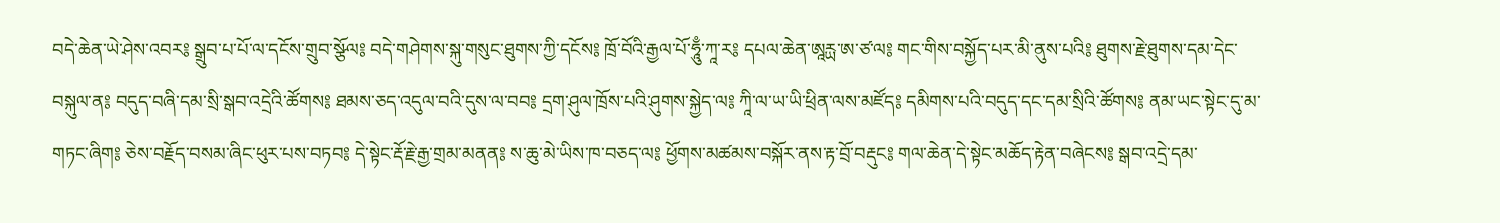བདེ་ཆེན་ཡེ་ཤེས་འབར༔ སྒྲུབ་པ་པོ་ལ་དངོས་གྲུབ་སྩོལ༔ བདེ་གཤེགས་སྐུ་གསུང་ཐུགས་ཀྱི་དངོས༔ ཁྲོ་བོའི་རྒྱལ་པོ་ཧཱུྃ་ཀཱ་ར༔ དཔལ་ཆེན་ཨཱརྻ་ཨ་ཙ་ལ༔ གང་གིས་བསྐྱོད་པར་མི་ནུས་པའི༔ ཐུགས་རྗེ་ཐུགས་དམ་དེང་བསྐུལ་ན༔ བདུད་བཞི་དམ་སྲི་སྒབ་འདྲེའི་ཚོགས༔ ཐམས་ཅད་འདུལ་བའི་དུས་ལ་བབ༔ དྲག་ཤུལ་ཁྲོས་པའི་ཤུགས་སྐྱེད་ལ༔ ཀཱི་ལ་ཡ་ཡི་ཕྲིན་ལས་མཛོད༔ དམིགས་པའི་བདུད་དང་དམ་སྲིའི་ཚོགས༔ ནམ་ཡང་སྟེང་དུ་མ་གཏང་ཞིག༔ ཅེས་བརྗོད་བསམ་ཞིང་ཕུར་པས་བཏབ༔ དེ་སྟེང་རྡོ་རྗེ་རྒྱ་གྲམ་མནན༔ ས་ཆུ་མེ་ཡིས་ཁ་བཅད་ལ༔ ཕྱོགས་མཚམས་བསྐོར་ནས་རྟ་བྲོ་བརྡུང༔ གལ་ཆེན་དེ་སྟེང་མཆོད་རྟེན་བཞེངས༔ སྒབ་འདྲེ་དམ་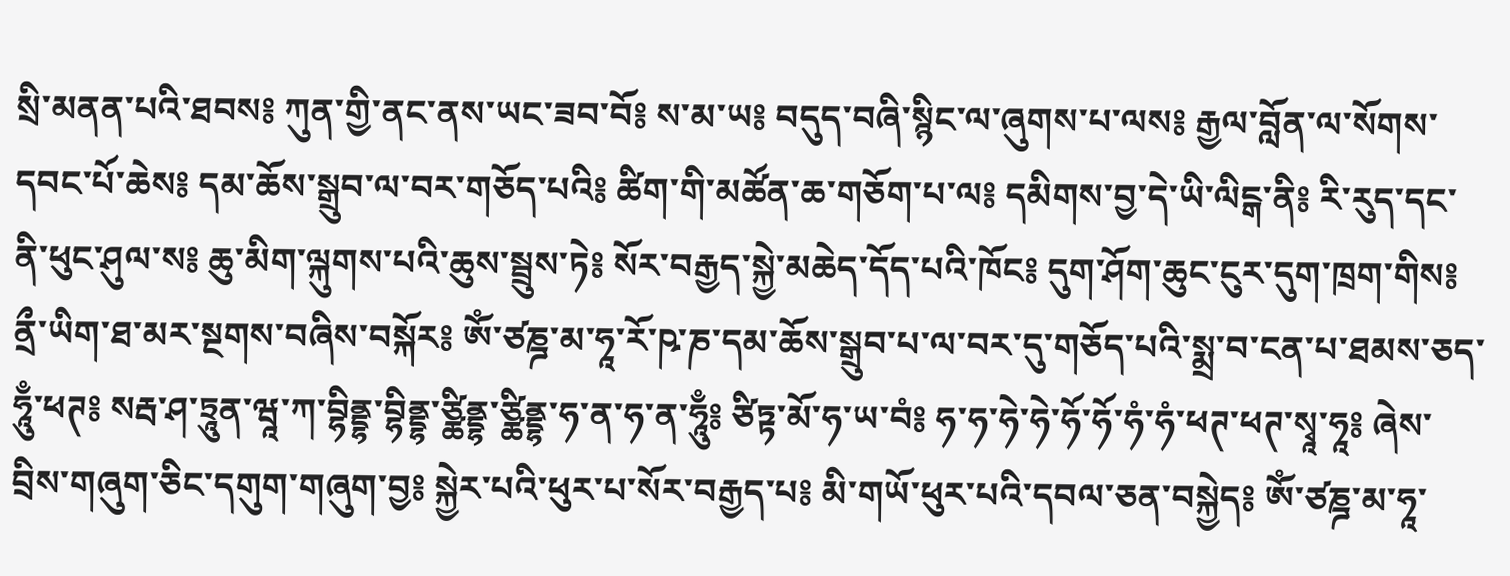སྲི་མནན་པའི་ཐབས༔ ཀུན་གྱི་ནང་ནས་ཡང་ཟབ་བོ༔ ས་མ་ཡ༔ བདུད་བཞི་སྙིང་ལ་ཞུགས་པ་ལས༔ རྒྱལ་བློན་ལ་སོགས་དབང་པོ་ཆེས༔ དམ་ཆོས་སྒྲུབ་ལ་བར་གཅོད་པའི༔ ཚིག་གི་མཚོན་ཆ་གཅོག་པ་ལ༔ དམིགས་བྱ་དེ་ཡི་ལིངྒ་ནི༔ རི་རུད་དང་ནི་ཕུང་ཤུལ་ས༔ ཆུ་མིག་ལྐུགས་པའི་ཆུས་སྦྲུས་ཏེ༔ སོར་བརྒྱད་སྐྱེ་མཆེད་དོད་པའི་ཁོང༔ དུག་ཤོག་ཆུང་ངུར་དུག་ཁྲག་གིས༔ ནྲྀ་ཡིག་ཐ་མར་སྔགས་བཞིས་བསྐོར༔ ཨོཾ་ཙཎྜ་མ་ཧཱ་རོ་ཥ་ཎ་དམ་ཆོས་སྒྲུབ་པ་ལ་བར་དུ་གཅོད་པའི་སྨྲ་བ་ངན་པ་ཐམས་ཅད་ཧཱུྃ་ཕཊ༔ སརྦ་ཤ་ཏྲཱུན་ཝཱ་ཀ་བྷིནྡྷ་བྷིནྡྷ་ཙྪིནྡྷ་ཙྪིནྡྷ་ཧ་ན་ཧ་ན་ཧཱུྃ༔ ཙིཏྟ་མོ་ཧ་ཡ་བཾ༔ ཧ་ཧ་ཧེ་ཧེ་ཧོ་ཧོ་ཧཾ་ཧཾ་ཕཊ་ཕཊ་སྭཱ་ཧཱ༔ ཞེས་བྲིས་གཞུག་ཅིང་དགུག་གཞུག་བྱ༔ སྐྱེར་པའི་ཕུར་པ་སོར་བརྒྱད་པ༔ མི་གཡོ་ཕུར་པའི་དབལ་ཅན་བསྐྱེད༔ ཨོཾ་ཙཎྜ་མ་ཧཱ་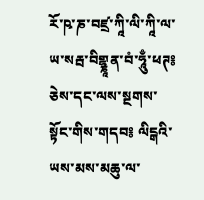རོ་ཥ་ཎ་བཛྲ་ཀཱི་ལི་ཀཱི་ལ་ཡ་སརྦ་བིགྷྣཱན་བཾ་ཧཱུྃ་ཕཊ༔ ཅེས་དང་ལས་སྔགས་སྟོང་གིས་གདབ༔ ལིངྒའི་ཡས་མས་མཆུ་ལ་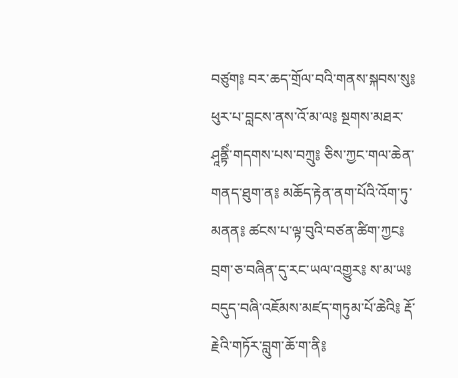བཙུག༔ བར་ཆད་གྲོལ་བའི་གནས་སྐབས་སུ༔ ཕུར་པ་བླངས་ནས་འོ་མ་ལ༔ སྔགས་མཐར་ཤཱནྟིཾ་གདགས་པས་བཀྲུ༔ ཅིས་ཀྱང་གལ་ཆེན་གནད་ཐུག་ན༔ མཆོད་རྟེན་ནག་པོའི་འོག་ཏུ་མནན༔ ཚངས་པ་ལྟ་བུའི་བཙན་ཚིག་ཀྱང༔ བྲག་ཅ་བཞིན་དུ་རང་ཡལ་འགྱུར༔ ས་མ་ཡ༔ བདུད་བཞི་འཇོམས་མཛད་གཏུམ་པོ་ཆེའི༔ རྡོ་རྗེའི་གཏོར་བླུག་ཆོ་ག་ནི༔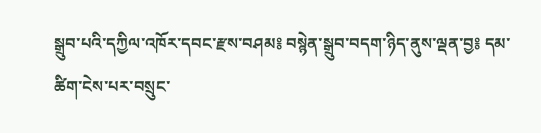སྒྲུབ་པའི་དཀྱིལ་འཁོར་དབང་རྫས་བཤམ༔ བསྙེན་སྒྲུབ་བདག་ཉིད་ནུས་ལྡན་བྱ༔ དམ་ཚིག་ངེས་པར་བསྲུང་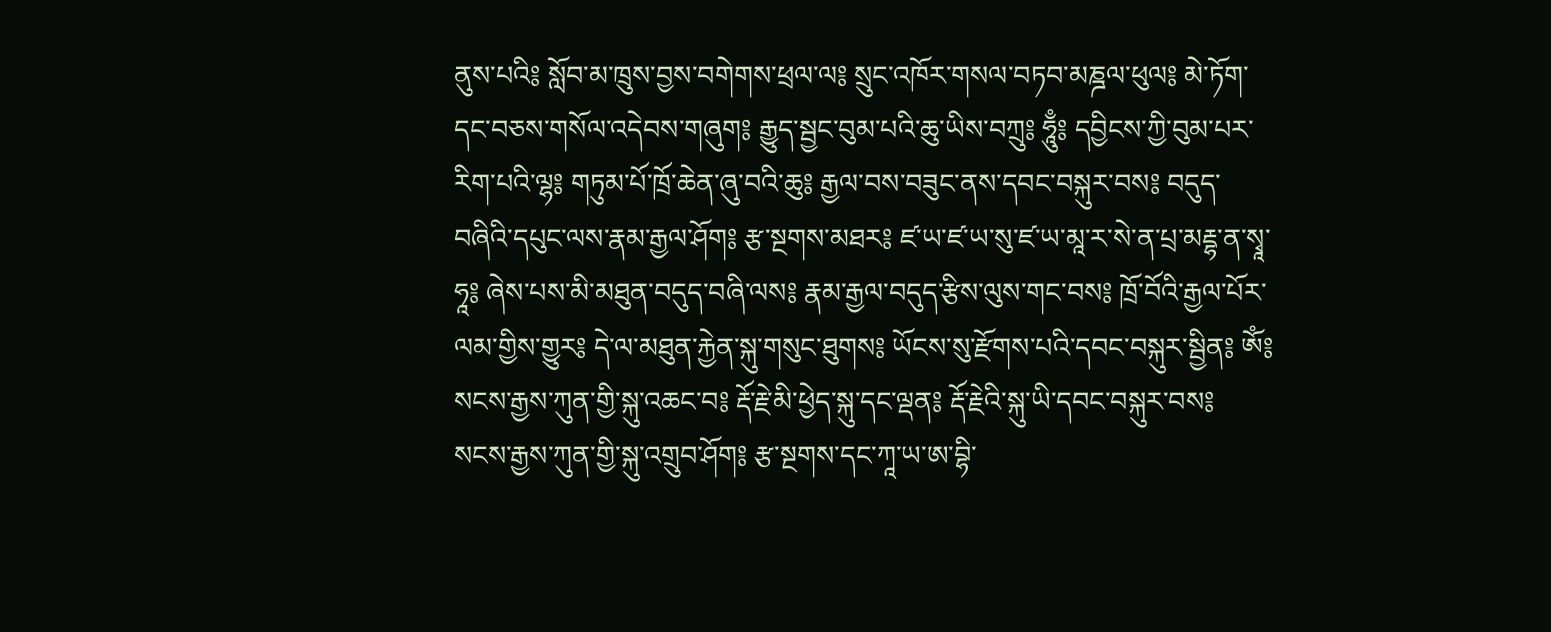ནུས་པའི༔ སློབ་མ་ཁྲུས་བྱས་བགེགས་ཕྲལ་ལ༔ སྲུང་འཁོར་གསལ་བཏབ་མཎྜལ་ཕུལ༔ མེ་ཏོག་དང་བཅས་གསོལ་འདེབས་གཞུག༔ རྒྱུད་སྦྱང་བུམ་པའི་ཆུ་ཡིས་བཀྲུ༔ ཧཱུྃ༔ དབྱིངས་ཀྱི་བུམ་པར་རིག་པའི་ལྷ༔ གཏུམ་པོ་ཁྲོ་ཆེན་ཞུ་བའི་ཆུ༔ རྒྱལ་བས་བཟུང་ནས་དབང་བསྐུར་བས༔ བདུད་བཞིའི་དཔུང་ལས་རྣམ་རྒྱལ་ཤོག༔ རྩ་སྔགས་མཐར༔ ཛ་ཡ་ཛ་ཡ་སུ་ཛ་ཡ་མཱ་ར་སེ་ན་པྲ་མརྡྷ་ན་སྭཱ་ཧཱ༔ ཞེས་པས་མི་མཐུན་བདུད་བཞི་ལས༔ རྣམ་རྒྱལ་བདུད་རྩིས་ལུས་གང་བས༔ ཁྲོ་བོའི་རྒྱལ་པོར་ལམ་གྱིས་གྱུར༔ དེ་ལ་མཐུན་རྐྱེན་སྐུ་གསུང་ཐུགས༔ ཡོངས་སུ་རྫོགས་པའི་དབང་བསྐུར་སྦྱིན༔ ཨོཾ༔ སངས་རྒྱས་ཀུན་གྱི་སྐུ་འཆང་བ༔ རྡོ་རྗེ་མི་ཕྱེད་སྐུ་དང་ལྡན༔ རྡོ་རྗེའི་སྐུ་ཡི་དབང་བསྐུར་བས༔ སངས་རྒྱས་ཀུན་གྱི་སྐུ་འགྲུབ་ཤོག༔ རྩ་སྔགས་དང་ཀཱ་ཡ་ཨ་བྷི་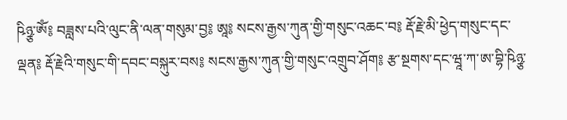ཥིཉྩ་ཨོཾ༔ བཟླས་པའི་ལུང་ནི་ལན་གསུམ་བྱ༔ ཨཱ༔ སངས་རྒྱས་ཀུན་གྱི་གསུང་འཆང་བ༔ རྡོ་རྗེ་མི་ཕྱེད་གསུང་དང་ལྡན༔ རྡོ་རྗེའི་གསུང་གི་དབང་བསྐུར་བས༔ སངས་རྒྱས་ཀུན་གྱི་གསུང་འགྲུབ་ཤོག༔ རྩ་སྔགས་དང་ཝཱ་ཀ་ཨ་བྷི་ཥིཉྩ་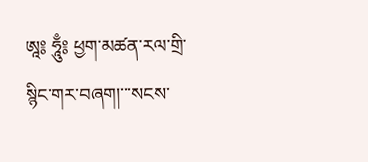ཨཱ༔ ཧཱུྃ༔ ཕྱག་མཚན་རལ་གྲི་སྙིང་གར་བཞག།་་་སངས་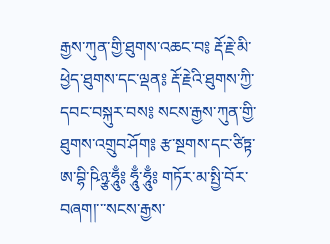རྒྱས་ཀུན་གྱི་ཐུགས་འཆང་བ༔ རྡོ་རྗེ་མི་ཕྱེད་ཐུགས་དང་ལྡན༔ རྡོ་རྗེའི་ཐུགས་ཀྱི་དབང་བསྐུར་བས༔ སངས་རྒྱས་ཀུན་གྱི་ཐུགས་འགྲུབ་ཤོག༔ རྩ་སྔགས་དང་ཙིཏྟ་ཨ་བྷི་ཥིཉྩ་ཧཱུྃ༔ ཧཱུྃ་ཧཱུྃ༔ གཏོར་མ་སྤྱི་བོར་བཞག།་་་སངས་རྒྱས་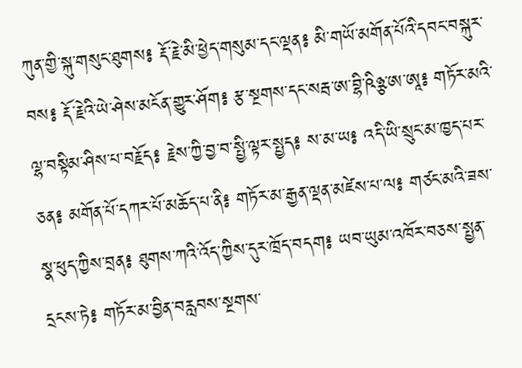ཀུན་གྱི་སྐུ་གསུང་ཐུགས༔ རྡོ་རྗེ་མི་ཕྱེད་གསུམ་དང་ལྡན༔ མི་གཡོ་མགོན་པོའི་དབང་བསྐུར་བས༔ རྡོ་རྗེའི་ཡེ་ཤེས་མངོན་གྱུར་ཤོག༔ རྩ་སྔགས་དང་སརྦ་ཨ་བྷི་ཥིཉྩ་ཨ་ཨཱ༔ གཏོར་མའི་ལྷ་བསྟིམ་ཤིས་པ་བརྗོད༔ རྗེས་ཀྱི་བྱ་བ་སྤྱི་ལྟར་སྤྱད༔ ས་མ་ཡ༔ འདི་ཡི་སྲུང་མ་ཁྱད་པར་ཅན༔ མགོན་པོ་དཀར་པོ་མཆོད་པ་ནི༔ གཏོར་མ་རྒྱན་ལྡན་མཛེས་པ་ལ༔ གཙང་མའི་ཟས་སྣ་ཕུད་ཀྱིས་བྲན༔ ཐུགས་ཀའི་འོད་ཀྱིས་དུར་ཁྲོད་བདག༔ ཡབ་ཡུམ་འཁོར་བཅས་སྤྱན་དྲངས་ཏེ༔ གཏོར་མ་བྱིན་བརླབས་སྔགས་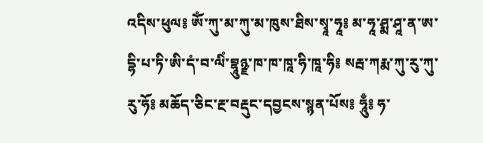འདིས་ཕུལ༔ ཨོཾ་ཀུ་མ་ཀུ་མ་ཁུས་ཐིས་སྭཱ་ཧཱ༔ མ་ཧཱ་ཤྨ་ཤཱ་ན་ཨ་དྷི་པ་ཏི་ཨི་དཾ་བ་ལིཾ་བྷཱུཉྫ་ཁ་ཁ་ཁཱ་ཧི་ཁཱ་ཧི༔ སརྦ་ཀརྨ་ཀུ་རུ་ཀུ་རུ་ཧོ༔ མཆོད་ཅིང་རྔ་བརྡུང་དབྱངས་སྙན་པོས༔ ཧཱུྃ༔ ཧ་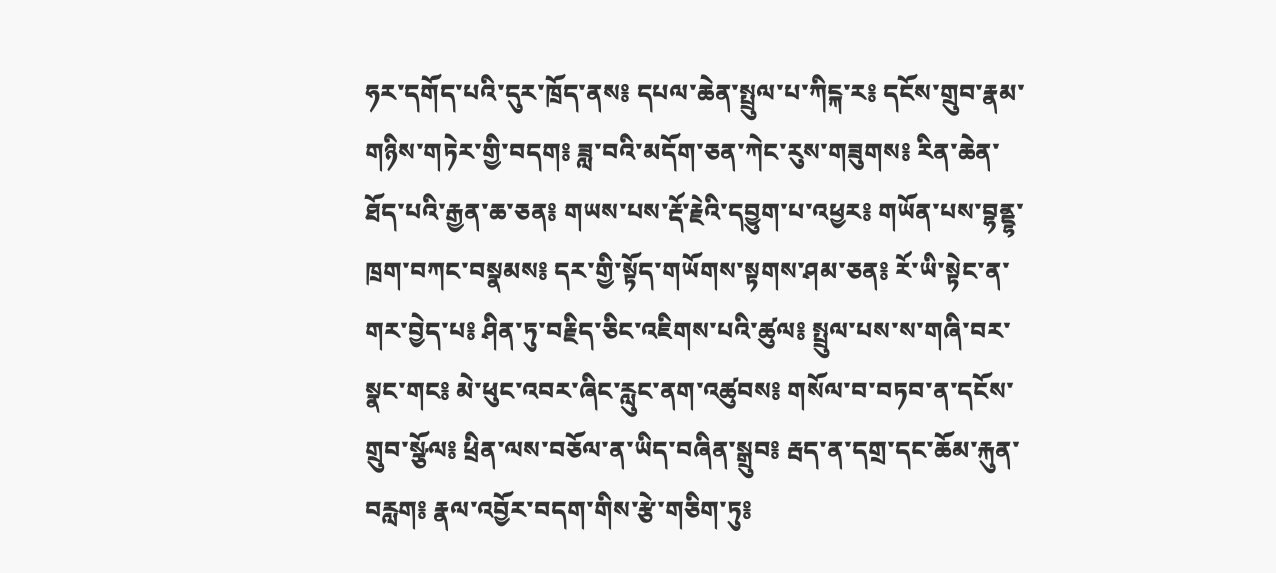ཧར་དགོད་པའི་དུར་ཁྲོད་ནས༔ དཔལ་ཆེན་སྤྲུལ་པ་ཀིངྐ་ར༔ དངོས་གྲུབ་རྣམ་གཉིས་གཏེར་གྱི་བདག༔ ཟླ་བའི་མདོག་ཅན་ཀེང་རུས་གཟུགས༔ རིན་ཆེན་ཐོད་པའི་རྒྱན་ཆ་ཅན༔ གཡས་པས་རྡོ་རྗེའི་དབྱུག་པ་འཕྱར༔ གཡོན་པས་བྷནྡྷ་ཁྲག་བཀང་བསྣམས༔ དར་གྱི་སྟོད་གཡོགས་སྟགས་ཤམ་ཅན༔ རོ་ཡི་སྟེང་ན་གར་བྱེད་པ༔ ཤིན་ཏུ་བརྗིད་ཅིང་འཇིགས་པའི་ཚུལ༔ སྤྲུལ་པས་ས་གཞི་བར་སྣང་གང༔ མེ་ཕུང་འབར་ཞིང་རླུང་ནག་འཚུབས༔ གསོལ་བ་བཏབ་ན་དངོས་གྲུབ་སྩོལ༔ ཕྲིན་ལས་བཅོལ་ན་ཡིད་བཞིན་སྒྲུབ༔ རྦད་ན་དགྲ་དང་ཆོམ་རྐུན་བརླག༔ རྣལ་འབྱོར་བདག་གིས་རྩེ་གཅིག་ཏུ༔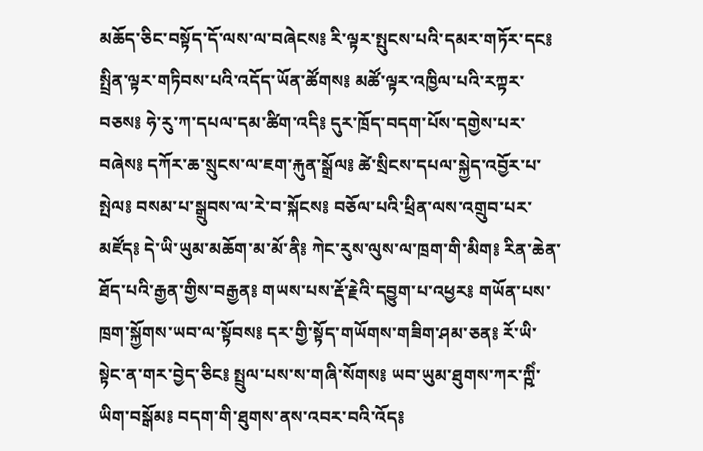མཆོད་ཅིང་བསྟོད་དོ་ལས་ལ་བཞེངས༔ རི་ལྟར་སྤུངས་པའི་དམར་གཏོར་དང༔ སྤྲིན་ལྟར་གཏིབས་པའི་འདོད་ཡོན་ཚོགས༔ མཚོ་ལྟར་འཁྱིལ་པའི་རཀྟར་བཅས༔ ཧེ་རུ་ཀ་དཔལ་དམ་ཚིག་འདི༔ དུར་ཁྲོད་བདག་པོས་དགྱེས་པར་བཞེས༔ དཀོར་ཆ་སྲུངས་ལ་ཇག་རྐུན་སྒྲོལ༔ ཚེ་སྲིངས་དཔལ་སྐྱེད་འབྱོར་པ་སྤེལ༔ བསམ་པ་སྒྲུབས་ལ་རེ་བ་སྐོངས༔ བཅོལ་པའི་ཕྲིན་ལས་འགྲུབ་པར་མཛོད༔ དེ་ཡི་ཡུམ་མཆོག་མ་མོ་ནི༔ ཀེང་རུས་ལུས་ལ་ཁྲག་གི་མིག༔ རིན་ཆེན་ཐོད་པའི་རྒྱན་གྱིས་བརྒྱན༔ གཡས་པས་རྡོ་རྗེའི་དབྱུག་པ་འཕྱར༔ གཡོན་པས་ཁྲག་སྐྱོགས་ཡབ་ལ་སྟོབས༔ དར་གྱི་སྟོད་གཡོགས་གཟིག་ཤམ་ཅན༔ རོ་ཡི་སྟེང་ན་གར་བྱེད་ཅིང༔ སྤྲུལ་པས་ས་གཞི་སོགས༔ ཡབ་ཡུམ་ཐུགས་ཀར་ཀྵིཾ་ཡིག་བསྒོམ༔ བདག་གི་ཐུགས་ནས་འབར་བའི་འོད༔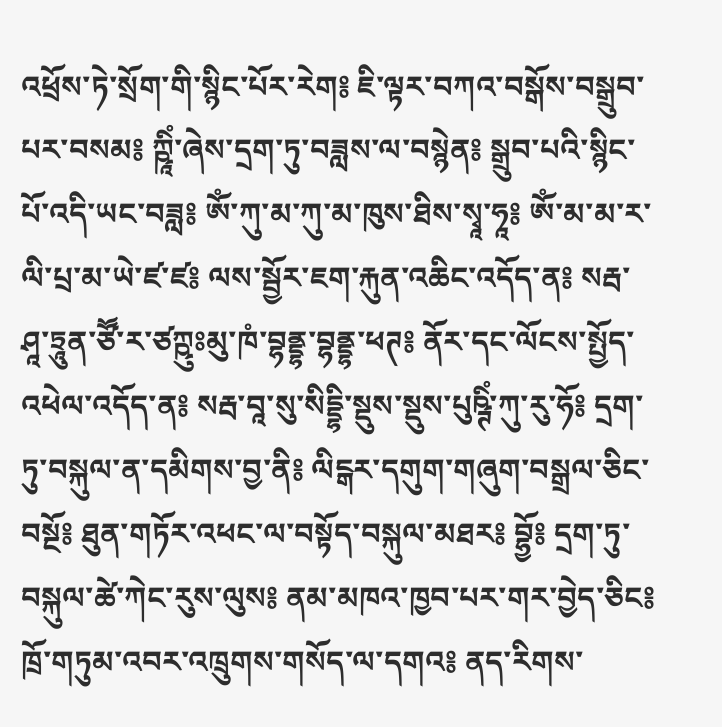འཕྲོས་ཏེ་སྲོག་གི་སྙིང་པོར་རེག༔ ཇི་ལྟར་བཀའ་བསྒོས་བསྒྲུབ་པར་བསམ༔ ཀྵཱིཾ་ཞེས་དྲག་ཏུ་བཟླས་ལ་བསྙེན༔ སྒྲུབ་པའི་སྙིང་པོ་འདི་ཡང་བཟླ༔ ཨོཾ་ཀུ་མ་ཀུ་མ་ཁུས་ཐིས་སྭཱ་ཧཱ༔ ཨོཾ་མ་མ་ར་ལི་པྲ་མ་ཡེ་ཛ་ཛ༔ ལས་སྦྱོར་ཇག་རྐུན་འཆིང་འདོད་ན༔ སརྦ་ཤཱ་ཏྲཱུན་ཙཽ་ར་ཙཀྵུཿམུ་ཁཾ་བྷནྡྷ་བྷནྡྷ་ཕཊ༔ ནོར་དང་ལོངས་སྤྱོད་འཕེལ་འདོད་ན༔ སརྦ་བཱ་སུ་སིདྡྷི་སྡུས་སྡུས་པུཥྚིཾ་ཀུ་རུ་ཧོ༔ དྲག་ཏུ་བསྐུལ་ན་དམིགས་བྱ་ནི༔ ལིངྒར་དགུག་གཞུག་བསྒྲལ་ཅིང་བསྔོ༔ ཐུན་གཏོར་འཕང་ལ་བསྟོད་བསྐུལ་མཐར༔ བྷྱོ༔ དྲག་ཏུ་བསྐུལ་ཚེ་ཀེང་རུས་ལུས༔ ནམ་མཁའ་ཁྱབ་པར་གར་བྱེད་ཅིང༔ ཁྲོ་གཏུམ་འབར་འཁྲུགས་གསོད་ལ་དགའ༔ ནད་རིགས་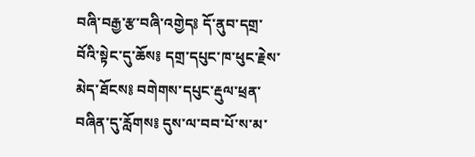བཞི་བརྒྱ་རྩ་བཞི་འགྱེད༔ དོ་ནུབ་དགྲ་བོའི་སྟེང་དུ་ཆོས༔ དགྲ་དཔུང་ཁ་ཕུང་རྗེས་མེད་ཐོངས༔ བགེགས་དཔུང་རྡུལ་ཕྲན་བཞིན་དུ་རློགས༔ དུས་ལ་བབ་པོ་ས་མ་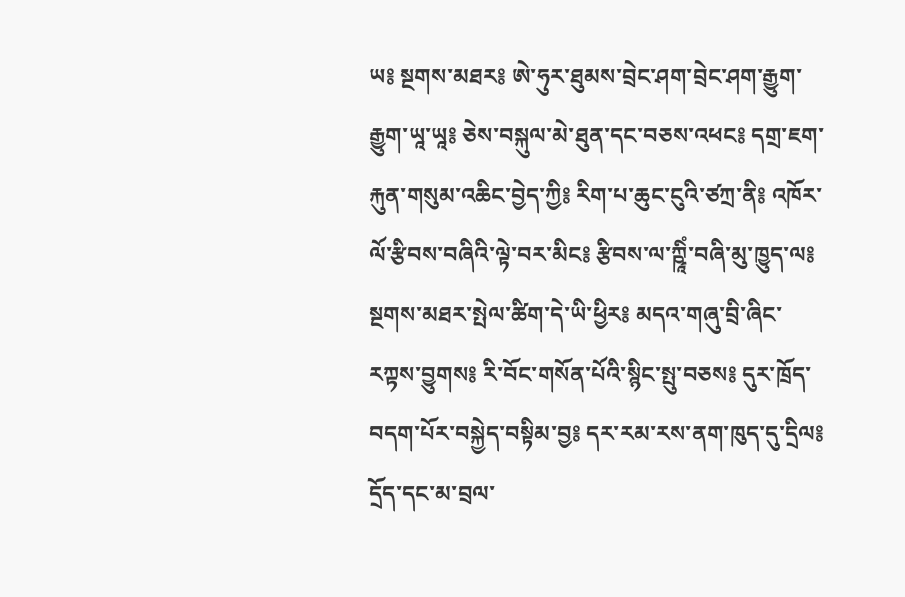ཡ༔ སྔགས་མཐར༔ ཨེ་ཧུར་ཐུམས་བྲེང་ཤག་བྲེང་ཤག་རྒྱུག་རྒྱུག་ཡཱ་ཡཱ༔ ཅེས་བསྐུལ་མེ་ཐུན་དང་བཅས་འཕང༔ དགྲ་ཇག་རྐུན་གསུམ་འཆིང་བྱེད་ཀྱི༔ རིག་པ་ཆུང་ངུའི་ཙཀྲ་ནི༔ འཁོར་ལོ་རྩིབས་བཞིའི་ལྟེ་བར་མིང༔ རྩིབས་ལ་ཀྵཱིཾ་བཞི་མུ་ཁྱུད་ལ༔ སྔགས་མཐར་སྤེལ་ཚིག་དེ་ཡི་ཕྱིར༔ མདའ་གཞུ་བྲི་ཞིང་རཀྟས་བྱུགས༔ རི་བོང་གསོན་པོའི་སྙིང་སྤུ་བཅས༔ དུར་ཁྲོད་བདག་པོར་བསྐྱེད་བསྟིམ་བྱ༔ དར་རམ་རས་ནག་ཁུད་དུ་དྲིལ༔ དྲོད་དང་མ་བྲལ་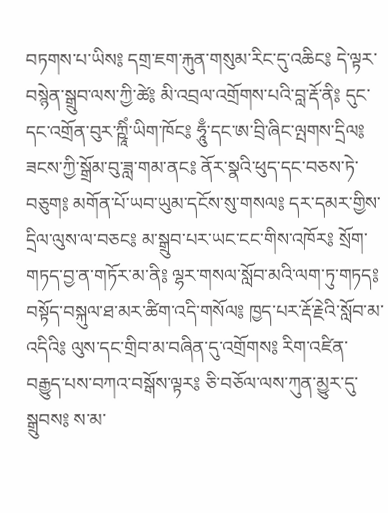བཏགས་པ་ཡིས༔ དགྲ་ཇག་རྐུན་གསུམ་རིང་དུ་འཆིང༔ དེ་ལྟར་བསྙེན་སྒྲུབ་ལས་ཀྱི་ཚེ༔ མི་འབྲལ་འགྲོགས་པའི་བླ་རྡོ་ནི༔ དུང་དང་འགྲོན་བུར་ཀྵཱིཾ་ཡིག་ཁོང༔ ཧཱུྃ་དང་ཨ་བྲི་ཞིང་ལྤགས་དྲིལ༔ ཟངས་ཀྱི་སྒྲོམ་བུ་ཟླ་གམ་ནང༔ ནོར་སྣའི་ཕུད་དང་བཅས་ཏེ་བཅུག༔ མགོན་པོ་ཡབ་ཡུམ་དངོས་སུ་གསལ༔ དར་དམར་གྱིས་དྲིལ་ལུས་ལ་བཅང༔ མ་སྒྲུབ་པར་ཡང་ངང་གིས་འཁོར༔ སྲོག་གཏད་བྱ་ན་གཏོར་མ་ནི༔ ལྷར་གསལ་སློབ་མའི་ལག་ཏུ་གཏད༔ བསྟོད་བསྐུལ་ཐ་མར་ཚིག་འདི་གསོལ༔ ཁྱད་པར་རྡོ་རྗེའི་སློབ་མ་འདིའི༔ ལུས་དང་གྲིབ་མ་བཞིན་དུ་འགྲོགས༔ རིག་འཛིན་བརྒྱུད་པས་བཀའ་བསྒོས་ལྟར༔ ཅི་བཅོལ་ལས་ཀུན་མྱུར་དུ་སྒྲུབས༔ ས་མ་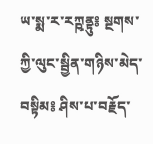ཡ་སྨ་ར་རཀྵནྟུ༔ སྔགས་ཀྱི་ལུང་སྦྱིན་གཉིས་མེད་བསྟིམ༔ ཤིས་པ་བརྗོད་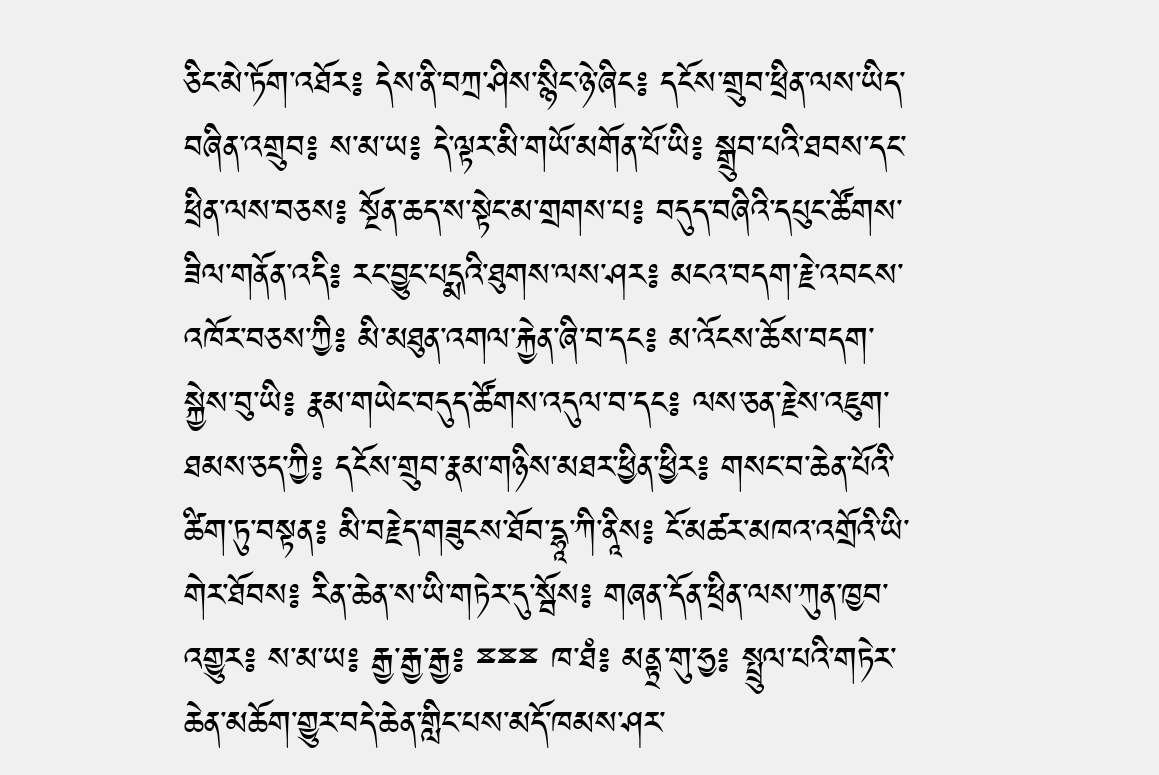ཅིང་མེ་ཏོག་འཐོར༔ དེས་ནི་བཀྲ་ཤིས་སྙིང་ཉེ་ཞིང༔ དངོས་གྲུབ་ཕྲིན་ལས་ཡིད་བཞིན་འགྲུབ༔ ས་མ་ཡ༔ དེ་ལྟར་མི་གཡོ་མགོན་པོ་ཡི༔ སྒྲུབ་པའི་ཐབས་དང་ཕྲིན་ལས་བཅས༔ སྔོན་ཆད་ས་སྟེང་མ་གྲགས་པ༔ བདུད་བཞིའི་དཔུང་ཚོགས་ཟིལ་གནོན་འདི༔ རང་བྱུང་པདྨའི་ཐུགས་ལས་ཤར༔ མངའ་བདག་རྗེ་འབངས་འཁོར་བཅས་ཀྱི༔ མི་མཐུན་འགལ་རྐྱེན་ཞི་བ་དང༔ མ་འོངས་ཆོས་བདག་སྐྱེས་བུ་ཡི༔ རྣམ་གཡེང་བདུད་ཚོགས་འདུལ་བ་དང༔ ལས་ཅན་རྗེས་འཇུག་ཐམས་ཅད་ཀྱི༔ དངོས་གྲུབ་རྣམ་གཉིས་མཐར་ཕྱིན་ཕྱིར༔ གསང་བ་ཆེན་པོའི་ཚིག་ཏུ་བསྟན༔ མི་བརྗེད་གཟུངས་ཐོབ་དྷཱ་ཀི་ནཱིས༔ ངོ་མཚར་མཁའ་འགྲོའི་ཡི་གེར་ཐོབས༔ རིན་ཆེན་ས་ཡི་གཏེར་དུ་སྦོས༔ གཞན་དོན་ཕྲིན་ལས་ཀུན་ཁྱབ་འགྱུར༔ ས་མ་ཡ༔ རྒྱ་རྒྱ་རྒྱ༔ ྈྈྈ ཁ་ཐཾ༔ མནྟྲ་གུ་ཧྱ༔ སྤྲུལ་པའི་གཏེར་ཆེན་མཆོག་གྱུར་བདེ་ཆེན་གླིང་པས་མདོ་ཁམས་ཤར་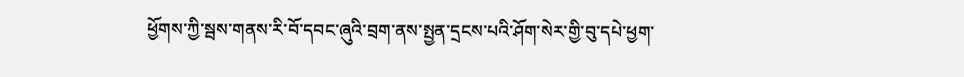ཕྱོགས་ཀྱི་སྦས་གནས་རི་བོ་དབང་ཞུའི་བྲག་ནས་སྤྱན་དྲངས་པའི་ཤོག་སེར་གྱི་བུ་དཔེ་ཕྱག་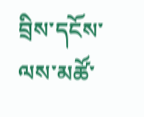བྲིས་དངོས་ལས་མཚོ་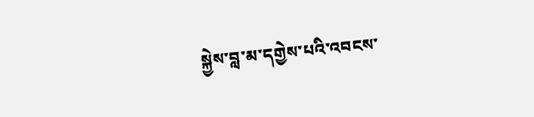སྐྱེས་བླ་མ་དགྱེས་པའི་འབངས་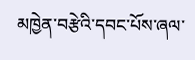མཁྱེན་བརྩེའི་དབང་པོས་ཞལ་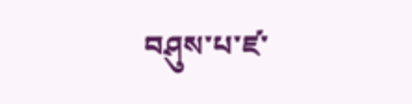བཤུས་པ་ཛ་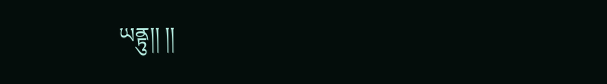ཡནྟུ།། །།